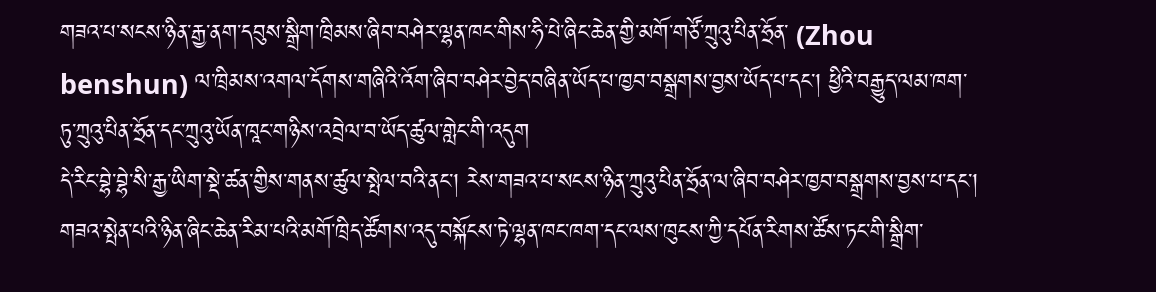གཟའ་པ་སངས་ཉིན་རྒྱ་ནག་དབུས་སྒྲིག་ཁྲིམས་ཞིབ་བཤེར་ལྷན་ཁང་གིས་ཧི་པེ་ཞིང་ཆེན་གྱི་མགོ་གཙོ་ཀྲུའུ་པིན་ཧྲོན་ (Zhou benshun) ལ་ཁྲིམས་འགལ་དོགས་གཞིའི་འོག་ཞིབ་བཤེར་བྱེད་བཞིན་ཡོད་པ་ཁྱབ་བསྒྲགས་བྱས་ཡོད་པ་དང་། ཕྱིའི་བརྒྱུད་ལམ་ཁག་ཏུ་ཀྲུའུ་པིན་ཧྲོན་དང་ཀྲུའུ་ཡོན་ཁཱང་གཉིས་འབྲེལ་བ་ཡོད་ཚུལ་གླེང་གི་འདུག
དེ་རིང་བྷེ་བྷེ་སི་རྒྱ་ཡིག་སྡེ་ཚན་གྱིས་གནས་ཚུལ་སྤེལ་བའི་ནང་། རེས་གཟའ་པ་སངས་ཉིན་ཀྲུའུ་པིན་ཧྲོན་ལ་ཞིབ་བཤེར་ཁྱབ་བསྒྲགས་བྱས་པ་དང་། གཟའ་སྤེན་པའི་ཉིན་ཞིང་ཆེན་རིམ་པའི་མགོ་ཁྲིད་ཚོགས་འདུ་བསྐོངས་ཏེ་ལྷན་ཁང་ཁག་དང་ལས་ཁུངས་ཀྱི་དཔོན་རིགས་ཚོས་ཏང་གི་སྒྲིག་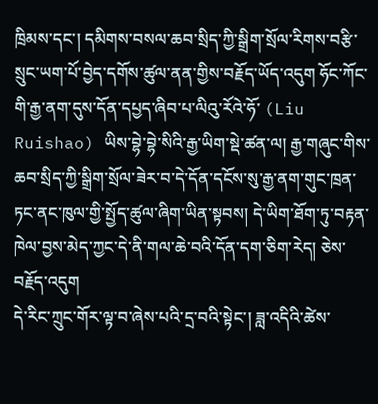ཁྲིམས་དང་། དམིགས་བསལ་ཆབ་སྲིད་ཀྱི་སྒྲིག་སྲོལ་རིགས་བརྩི་སྲུང་ཡག་པོ་བྱེད་དགོས་ཚུལ་ནན་གྱིས་བརྗོད་ཡོད་འདུག ཧོང་ཀོང་གི་རྒྱ་ནག་དུས་དོན་དཔྱད་ཞིབ་པ་ལིའུ་རོའེ་ཧོ་ (Liu Ruishao) ཡིས་བྷེ་བྷེ་སིའི་རྒྱ་ཡིག་སྡེ་ཚན་ལ། རྒྱ་གཞུང་གིས་ཆབ་སྲིད་ཀྱི་སྒྲིག་སྲོལ་ཟེར་བ་དེ་དོན་དངོས་སུ་རྒྱ་ནག་གུང་ཁྲན་ཏང་ནང་ཁུལ་གྱི་སྤྱོད་ཚུལ་ཞིག་ཡིན་སྟབས། དེ་ཡིག་ཐོག་ཏུ་བརྟན་ཁེལ་བྱས་མེད་ཀྱང་དེ་ནི་གལ་ཆེ་བའི་དོན་དག་ཅིག་རེད། ཅེས་བརྗོད་འདུག
དེ་རིང་ཀྲུང་གོར་ལྟ་བ་ཞེས་པའི་དྲ་བའི་སྟེང་། ཟླ་འདིའི་ཚེས་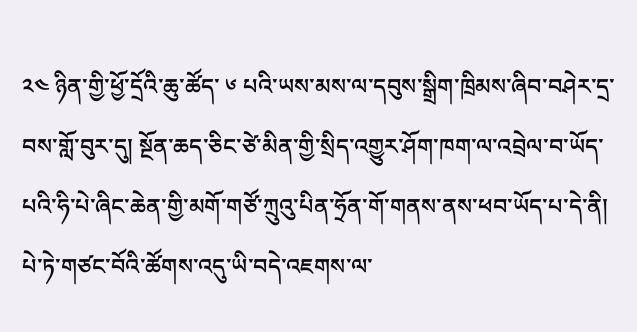༢༤ ཉིན་གྱི་ཕྱོ་དྲོའི་ཆུ་ཚོད་ ༦ པའི་ཡས་མས་ལ་དབུས་སྒྲིག་ཁྲིམས་ཞིབ་བཤེར་དྲ་བས་གློ་བུར་དུ། སྔོན་ཆད་ཅིང་ཙེ་མིན་གྱི་སྲིད་འགྱུར་ཤོག་ཁག་ལ་འབྲེལ་བ་ཡོད་པའི་ཧི་པེ་ཞིང་ཆེན་གྱི་མགོ་གཙོ་ཀྲུའུ་པིན་ཧྲོན་གོ་གནས་ནས་ཕབ་ཡོད་པ་དེ་ནི། པེ་ཏེ་གཙང་བོའི་ཚོགས་འདུ་ཡི་བདེ་འཇགས་ལ་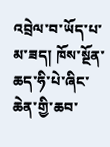འབྲེལ་བ་ཡོད་པ་མ་ཟད། ཁོས་སྔོན་ཆད་ཧི་པེ་ཞིང་ཆེན་གྱི་ཆབ་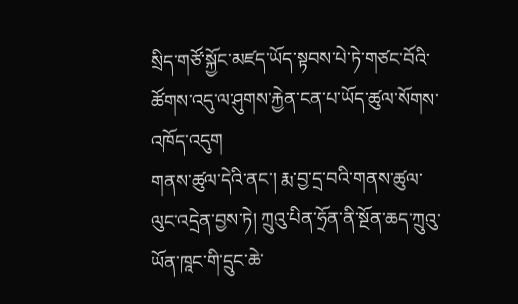སྲིད་གཙོ་སྐྱོང་མཛད་ཡོད་སྟབས་པེ་ཏེ་གཙང་བོའི་ཚོགས་འདུ་ལ་ཤུགས་རྐྱེན་ངན་པ་ཡོད་ཚུལ་སོགས་འཁོད་འདུག
གནས་ཚུལ་དེའི་ནང་། རྨ་བྱ་དྲ་བའི་གནས་ཚུལ་ལུང་འདྲེན་བྱས་ཏེ། ཀྲུའུ་པིན་ཧྲོན་ནི་སྔོན་ཆད་ཀྲུའུ་ཡོན་ཁཱང་གི་དྲུང་ཆེ་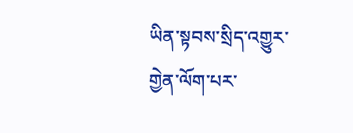ཡིན་སྟབས་སྲིད་འགྱུར་གྱེན་ལོག་པར་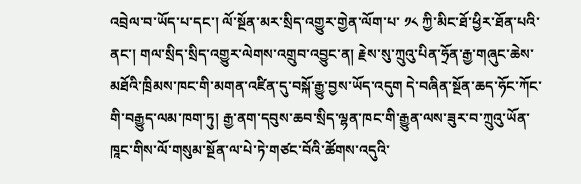འབྲེལ་བ་ཡོད་པ་དང་། ལོ་སྔོན་མར་སྲིད་འགྱུར་གྱེན་ལོག་པ་ ༡༨ ཀྱི་མིང་ཐོ་ཕྱིར་ཐོན་པའི་ནང་། གལ་སྲིད་སྲིད་འགྱུར་ལེགས་འགྲུབ་འབྱུང་ན། རྗེས་སུ་ཀྲུའུ་པིན་ཧྲོན་རྒྱ་གཞུང་ཆེས་མཐོའི་ཁྲིམས་ཁང་གི་མགན་འཛིན་དུ་བསྐོ་རྒྱུ་བྱས་ཡོད་འདུག དེ་བཞིན་སྔོན་ཆད་ཧོང་ཀོང་གི་བརྒྱུད་ལམ་ཁག་ཏུ། རྒྱ་ནག་དབུས་ཆབ་སྲིད་ལྷན་ཁང་གི་རྒྱུན་ལས་ཟུར་བ་ཀྲུའུ་ཡོན་ཁཱང་གིས་ལོ་གསུམ་སྔོན་ལ་པེ་ཏེ་གཙང་བོའི་ཚོགས་འདུའི་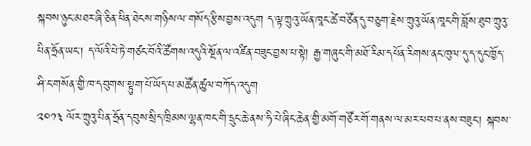སྐབས་ཉུང་མཐར་ཞི་ཅིན་ཕིན་ཐེངས་གཉིས་ལ་གསོད་རྩིས་བྱས་འདུག ད་ལྟ་ཀྲུའུ་ཡོན་ཁཱང་ཚེ་བཙོན་དུ་བཅུག་རྗེས་ཀྲུའུ་ཡོན་ཁཱང་གི་བློས་ཐུབ་ཀྲུའུ་པིན་ཧྲོན་ཡང་། ད་ལོའི་པེ་ཏེ་གཙང་བོའི་ཚོགས་འདུའི་སྔོན་ལ་འཛིན་བཟུང་བྱས་པ་སྟེ། རྒྱ་གཞུང་གི་མཐོ་རིམ་དཔོན་རིགས་ནང་ཁུལ་དུ་ད་དུང་ཁྱོད་ཤི་ང་གསོན་གྱི་ཁ་དབུགས་སྟུག་པོ་ཡོད་པ་མཚོན་ཚུལ་བཀོད་འདུག
༢༠༡༣ ལོར་ཀྲུའུ་པིན་ཧྲོན་དབུས་སྲིད་ཁྲིམས་ལྷན་ཁང་གི་དྲུང་ཆེ་ནས་ཧི་པེ་ཞིང་ཆེན་གྱི་མགོ་གཙོར་གོ་གནས་ལ་མར་ཕབ་པ་ནས་བཟུང་། སྐབས་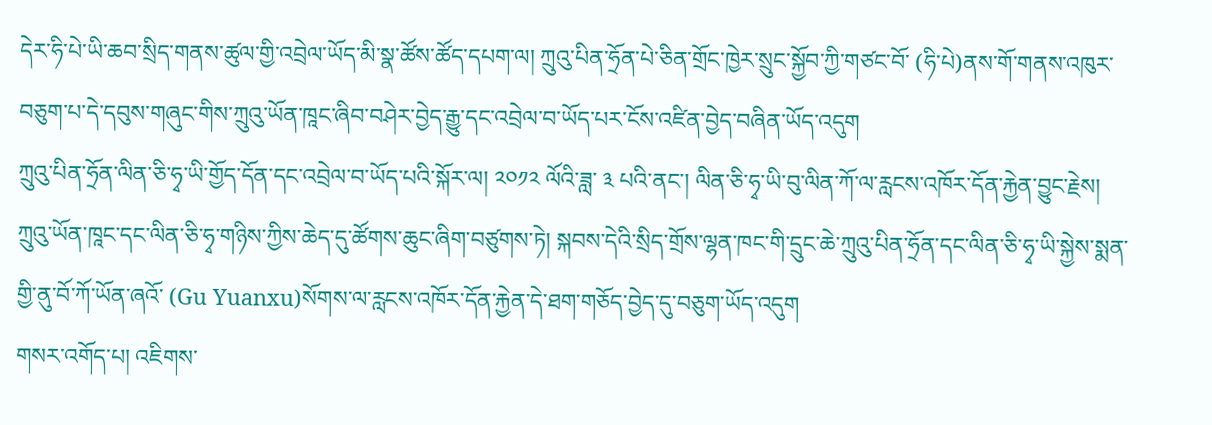དེར་ཧི་པེ་ཡི་ཆབ་སྲིད་གནས་ཚུལ་གྱི་འབྲེལ་ཡོད་མི་སྣ་ཚོས་ཚོད་དཔག་ལ། ཀྲུའུ་པིན་ཧྲོན་པེ་ཅིན་གྲོང་ཁྱེར་སྲུང་སྐྱོབ་ཀྱི་གཙང་བོ་ (ཧི་པེ)ནས་གོ་གནས་འཁུར་བཅུག་པ་དེ་དབུས་གཞུང་གིས་ཀྲུའུ་ཡོན་ཁཱང་ཞིབ་བཤེར་བྱེད་རྒྱུ་དང་འབྲེལ་བ་ཡོད་པར་ངོས་འཛིན་བྱེད་བཞིན་ཡོད་འདུག
ཀྲུའུ་པིན་ཧྲོན་ལིན་ཅི་ཧྭ་ཡི་གྱོད་དོན་དང་འབྲེལ་བ་ཡོད་པའི་སྐོར་ལ། ༢༠༡༢ ལོའི་ཟླ་ ༣ པའི་ནང་། ལིན་ཅི་ཧྭ་ཡི་བུ་ལིན་ཀོ་ལ་རླངས་འཁོར་དོན་རྐྱེན་བྱུང་རྗེས། ཀྲུའུ་ཡོན་ཁཱང་དང་ལིན་ཅི་ཧྭ་གཉིས་ཀྱིས་ཆེད་དུ་ཚོགས་ཆུང་ཞིག་བཙུགས་ཏེ། སྐབས་དེའི་སྲིད་གྲོས་ལྷན་ཁང་གི་དྲུང་ཆེ་ཀྲུའུ་པིན་ཧྲོན་དང་ལིན་ཅི་ཧྭ་ཡི་སྐྱེས་སྨན་གྱི་ནུ་བོ་ཀོ་ཡོན་ཞའོ་ (Gu Yuanxu)སོགས་ལ་རླངས་འཁོར་དོན་རྐྱེན་དེ་ཐག་གཅོད་བྱེད་དུ་བཅུག་ཡོད་འདུག
གསར་འགོད་པ། འཇིགས་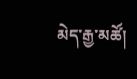མེད་རྒྱ་མཚོ།